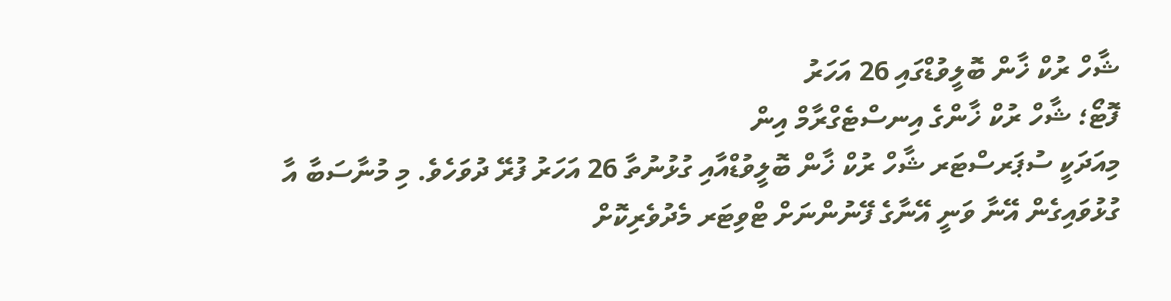ޝާހް ރުކް ޚާން ބޮލީވުޑްގައި 26 އަހަރު
ފޮޓޯ؛ ޝާހް ރުކް ޚާންގެ އިނސްޓެގްރާމް އިން
މިއަދަކީ ސުޕަރސްޓަރ ޝާހް ރުކް ޚާން ބޮލީވުޑްއާއި ގުޅުނުތާ 26 އަހަރު ފުރޭ ދުވަހެވެ. މި މުނާސަބާ އާ ގުޅުވައިގެން އޭނާ ވަނީ އޭނާގެ ފޭނުންނަށް ޓްވިޓަރ މެދުވެރިކޮށް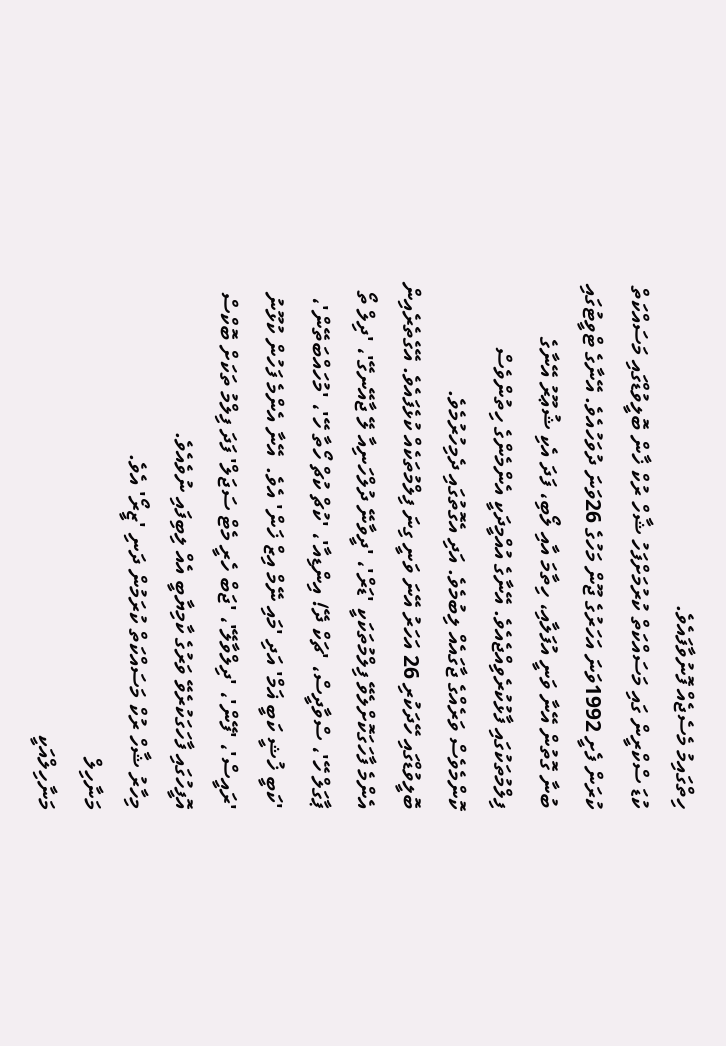ހިތްގައިމު މެސެޖެއް ފޮނުވާފައެވެ.
ކުޑަ ސްކްރީން ގައި މަސައްކަތް ކުރުމަށްފަހު ޝާހް ރުކް ޚާން ބޮލީވުޑްގައި މަސައްކަތް ކުރަން ފެށީ 1992ވަނަ އަހަރުގެ ޖޫން މަހުގެ 26ވަނަ ދުވަހުއެވެ. އޭނާގެ ޓްވީޓުގައި ބުނާ ގޮތުން އޭނާ ވަނީ އުފަލާއި، ހިތާމަ އާއި ލޯބި، ފަދަ އެކި ޝުޢޫރު އޭނާގެ ފިލްމުތަކުގައި ފާޅުކުރެވިއްޖެއެވެ. އޭނާގެ އުއްމީދަކީ އެންމެންގެ ހިތުންވެސް ކޮންމެވެސް ވަރެއްގެ ޖާގައެއް ލިބުމެވެ. އަދި އެގޮތުގައި ދެމިހުރުމެވެ.
ބޮލީވުޑްގައި ހޭދަކުރި 26 އަހަރު އޭނަ ވަނީ ގިނަ ފިލްމުތަކެއް ކުޅެފައެވެ. އޭގެތެރެއިން އެންމެ ފާހަގަކޮށްލެވޭ ފިލްމުތަކަކީ 'ޑަރް'، 'ދީވާނޭ ދުލްހަނިއާ ލޭ ޖާއޭނގޭ'، 'ދިލް ތޯ ޕާގަލް ހޭ'، ސްވާދީސް، 'ޗަކް ދޭ! އިންޑިއާ'، 'ކުޗް ކުޗް ހޯތާ ހޭ'، 'މުހައްބަތޭން'، 'ކަބީ ޚުޝީ ކަބީ ޣަމް' އަދި 'މައި ނޭމް އިޒް ޚަން' އެވެ.  އޭނާ އެންމެ ފަހުން ކުޅޫނު 'ރައީސް'، 'ފޭން'، 'ދިލްވާލޭ'، 'ޖަބް ހެރީ މެޓް ސަޖަލް' ފަދަ ފިލްމު ތަކަށް ބޮކްސް އޮފީހުގައި ފާހަގަކުރެވޭ ވަރުގެ ކާމިޔާބީ އެއް ލިބިފައި ނުވެއެވެ.
މިހާރު ޝާހް ރުކް މަސައްކަތް ކުރަމުން ދަނި 'ޒީރޯ' އެވެ.
މަނާހިލް
މަނާހިލްއަކީ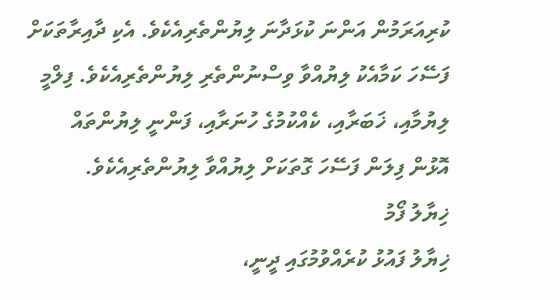ކުރިއަރަމުން އަންނަ ކުޅަދާނަ ލިޔުންތެރިއެކެވެ. އެކި ދާއިރާތަކަށް ފަސޭހަ ކަމާއެކު ލިޔުއްވާ ވިސްނުންތެރި ލިޔުންތެރިއެކެވެ. ފިލްމީ ލިޔުމާއި، ޚަބަރާއި، ކެއްކުމުގެ ހުނަރާއި، ފަންނީ ލިޔުންތައް އޮޅުން ފިލަން ފަސޭހަ ގޮތަކަށް ލިޔުއްވާ ލިޔުންތެރިއެކެވެ.
ޚިޔާލު ފޯމު
ޚިޔާލު ފައުޅު ކުރެއްވުމުގައި ދީނީ،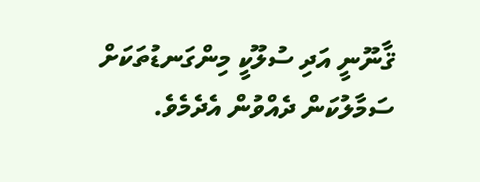ޤާނޫނީ އަދި ސުލޫކީ މިންގަނޑުތަކަށް ސަމާލުކަން ދެއްވުން އެދެމެވެ.